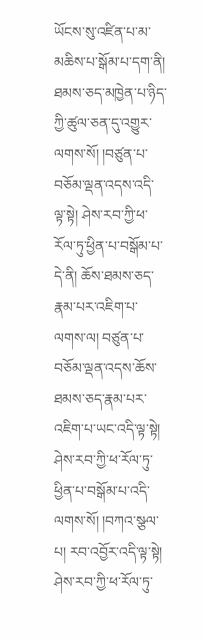ཡོངས་སུ་འཛིན་པ་མ་མཆིས་པ་སྒོམ་པ་དག་ནི། ཐམས་ཅད་མཁྱེན་པ་ཉིད་ཀྱི་ཚུལ་ཅན་དུ་འགྱུར་ལགས་སོ། །བཙུན་པ་བཅོམ་ལྡན་འདས་འདི་ལྟ་སྟེ། ཤེས་རབ་ཀྱི་ཕ་རོལ་ཏུ་ཕྱིན་པ་བསྒོམ་པ་དེ་ནི། ཆོས་ཐམས་ཅད་རྣམ་པར་འཇིག་པ་ལགས་ལ། བཙུན་པ་བཅོམ་ལྡན་འདས་ཆོས་ཐམས་ཅད་རྣམ་པར་འཇིག་པ་ཡང་འདི་ལྟ་སྟེ། ཤེས་རབ་ཀྱི་ཕ་རོལ་ཏུ་ཕྱིན་པ་བསྒོམ་པ་འདི་ལགས་སོ། །བཀའ་སྩལ་པ། རབ་འབྱོར་འདི་ལྟ་སྟེ། ཤེས་རབ་ཀྱི་ཕ་རོལ་ཏུ་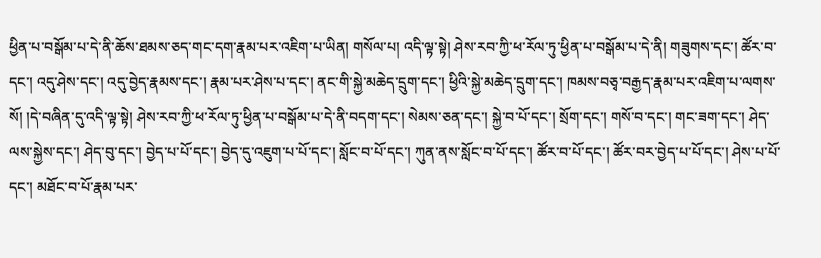ཕྱིན་པ་བསྒོམ་པ་དེ་ནི་ཆོས་ཐམས་ཅད་གང་དག་རྣམ་པར་འཇིག་པ་ཡིན། གསོལ་པ། འདི་ལྟ་སྟེ། ཤེས་རབ་ཀྱི་ཕ་རོལ་ཏུ་ཕྱིན་པ་བསྒོམ་པ་དེ་ནི། གཟུགས་དང་། ཚོར་བ་དང་། འདུ་ཤེས་དང་། འདུ་བྱེད་རྣམས་དང་། རྣམ་པར་ཤེས་པ་དང་། ནང་གི་སྐྱེ་མཆེད་དྲུག་དང་། ཕྱིའི་སྐྱེ་མཆེད་དྲུག་དང་། ཁམས་བཅྭ་བརྒྱད་རྣམ་པར་འཇིག་པ་ལགས་སོ། །དེ་བཞིན་དུ་འདི་ལྟ་སྟེ། ཤེས་རབ་ཀྱི་ཕ་རོལ་ཏུ་ཕྱིན་པ་བསྒོམ་པ་དེ་ནི་བདག་དང་། སེམས་ཅན་དང་། སྐྱེ་བ་པོ་དང་། སྲོག་དང་། གསོ་བ་དང་། གང་ཟག་དང་། ཤེད་ལས་སྐྱེས་དང་། ཤེད་བུ་དང་། བྱེད་པ་པོ་དང་། བྱེད་དུ་འཇུག་པ་པོ་དང་། སློང་བ་པོ་དང་། ཀུན་ནས་སློང་བ་པོ་དང་། ཚོར་བ་པོ་དང་། ཚོར་བར་བྱེད་པ་པོ་དང་། ཤེས་པ་པོ་དང་། མཐོང་བ་པོ་རྣམ་པར་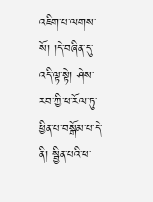འཇིག་པ་ལགས་སོ། །དེ་བཞིན་དུ་འདི་ལྟ་སྟེ། ཤེས་རབ་ཀྱི་ཕ་རོལ་ཏུ་ཕྱིན་པ་བསྒོམ་པ་དེ་ནི། སྦྱིན་པའི་ཕ་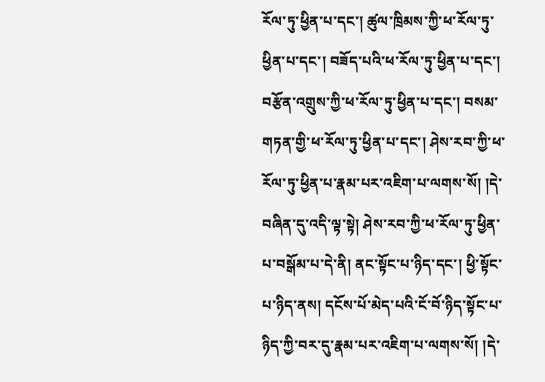རོལ་ཏུ་ཕྱིན་པ་དང་། ཚུལ་ཁྲིམས་ཀྱི་ཕ་རོལ་ཏུ་ཕྱིན་པ་དང་། བཟོད་པའི་ཕ་རོལ་ཏུ་ཕྱིན་པ་དང་། བརྩོན་འགྲུས་ཀྱི་ཕ་རོལ་ཏུ་ཕྱིན་པ་དང་། བསམ་གཏན་གྱི་ཕ་རོལ་ཏུ་ཕྱིན་པ་དང་། ཤེས་རབ་ཀྱི་ཕ་རོལ་ཏུ་ཕྱིན་པ་རྣམ་པར་འཇིག་པ་ལགས་སོ། །དེ་བཞིན་དུ་འདི་ལྟ་སྟེ། ཤེས་རབ་ཀྱི་ཕ་རོལ་ཏུ་ཕྱིན་པ་བསྒོམ་པ་དེ་ནི། ནང་སྟོང་པ་ཉིད་དང་། ཕྱི་སྟོང་པ་ཉིད་ནས། དངོས་པོ་མེད་པའི་ངོ་བོ་ཉིད་སྟོང་པ་ཉིད་ཀྱི་བར་དུ་རྣམ་པར་འཇིག་པ་ལགས་སོ། །དེ་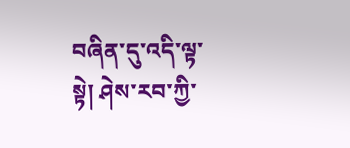བཞིན་དུ་འདི་ལྟ་སྟེ། ཤེས་རབ་ཀྱི་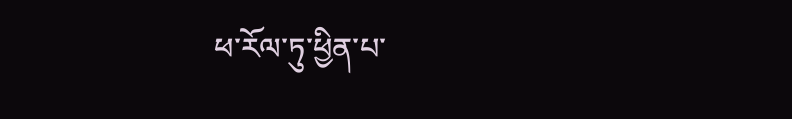ཕ་རོལ་ཏུ་ཕྱིན་པ་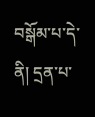བསྒོམ་པ་དེ་ནི། དྲན་པ་